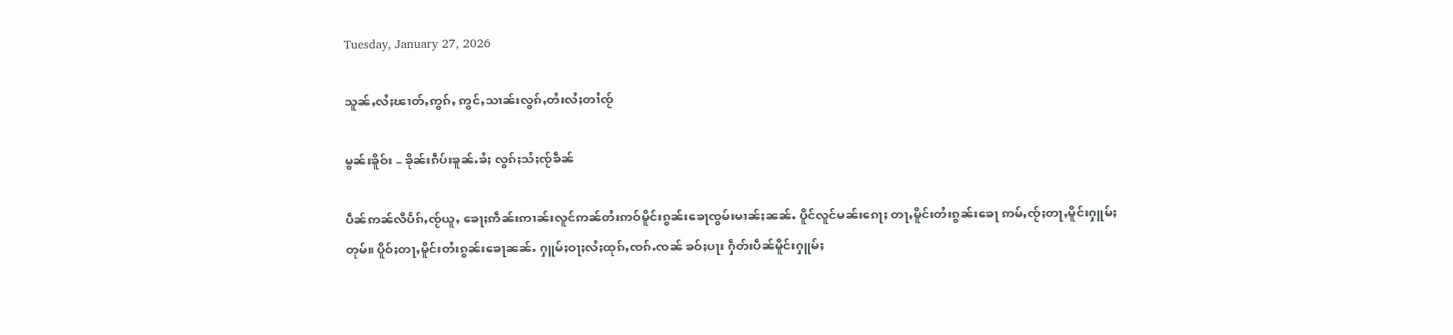Tuesday, January 27, 2026

သူၼ်ႇလႆႈၽၢတ်ႇဢွၵ်ႇ ဢွင်ႇသၢၼ်းလွၵ်ႇတႆးလႆႈတၢႆၸႂ်

မွၼ်းၶိူဝ်း – ၶိုၼ်းၵဵပ်းၶူၼ်ႉၶႆႈ လွၵ်ႈသႆႈၸႂ်ၶဵၼ်

ပဵၼ်ဢၼ်လီပႅၵ်ႇၸႂ်ယူႇ ၶေႃႈဢဵၼ်းဢၢၼ်းလူင်ဢၼ်တႆးဢဝ်မိူင်းၵွၼ်းၶေႃၸွမ်းမၢၼ်ႈၼၼ်ႉ ပိူင်လူင်မၼ်းၵေႃႈ တႃႇမိူင်းတႆးၵွၼ်းၶေႃ ဢမ်ႇၸႂ်ႈတႃႇမိူင်းႁူမ်ႈတုမ်။ ပိူဝ်ႈတႃႇမိူင်းတႆးၵွၼ်းၶေႃၼၼ်ႉ ႁူမ်ႈဝႃႈလႆႈထုၵ်ႇၸၵ်ႉၸၼ် ၶဝ်ႈပႃး ႁဵတ်းပဵၼ်မိူင်းႁူမ်ႈ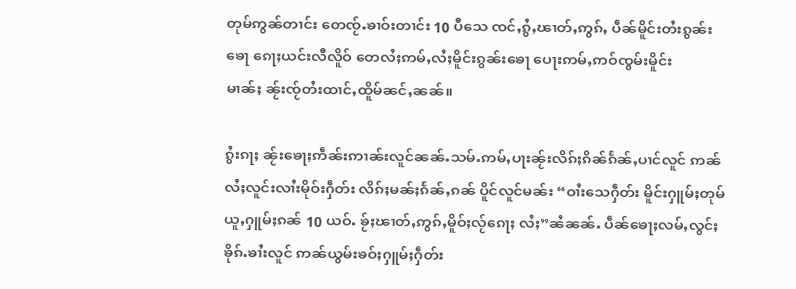တုမ်ဢွၼ်တၢင်း တေၸႂ်ႉၶၢဝ်းတၢင်း 10 ပီသေ ၸင်ႇၵွႆႇၽၢတ်ႇဢွၵ်ႇ ပဵၼ်မိူင်းတႆးၵွၼ်းၶေႃ ၵေႃႈယင်းလီလိူဝ် တေလႆႈဢမ်ႇလႆႈမိူင်းၵွၼ်းၶေႃ ပေႃးဢမ်ႇဢဝ်ၸွမ်းမိူင်းမၢၼ်ႈ ၼႂ်းၸႂ်တႆးထၢင်ႇထိူမ်ၼင်ႇၼၼ်။

ၵွႆးၵႃႈ ၼႂ်းၶေႃႈဢဵၼ်းဢၢၼ်းလူင်ၼၼ်ႉသမ်ႉဢမ်ႇပႃးၼႂ်းလိၵ်ႈၵိၼ်ၵႅၼ်ႇပၢင်လူင် ဢၼ်လႆႈလူင်းလၢႆးမိုဝ်းႁဵတ်း လိၵ်ႈမၼ်ႈၵႅၼ်ႇၵၼ် ပိူင်လူင်မၼ်း “ဝၢႆးသေႁဵတ်း မိူင်းႁူမ်ႈတုမ်ယူႇႁူမ်ႈၵၼ် 10 ယဝ်ႉ ၶႂ်ႈၽၢတ်ႇဢွၵ်ႇမိူဝ်ႈလႂ်ၵေႃႈ လႆႈ”ၼႆၼၼ်ႉ ပဵၼ်ၶေႃႈလမ်ႇလွင်ႈၶိုၵ်ႉၶၢႆးလူင် ဢၼ်ယွမ်းၶဝ်ႈႁူမ်ႈႁဵတ်း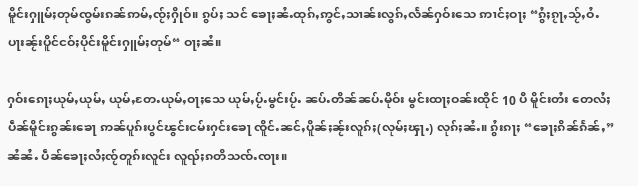မိူင်းႁူမ်ႈတုမ်ၸွမ်းၵၼ်ဢမ်ႇၸႂ်ႈႁိုဝ်။ ၵွပ်ႈ သင် ၶေႃႈၼႆႉထုၵ်ႇဢွင်ႇသၢၼ်းလွၵ်ႇလႅၼ်ႁဝ်းသေ ဢၢင်ႈဝႃႈ “ၵွႆႈၵႂႃႇသႂ်ႇဝႆႉပႃးၼႂ်းပိူင်ငဝ်ႈပိုင်းမိူင်းႁူမ်ႈတုမ်“ ဝႃႈၼႆ။

ႁဝ်းၵေႃႈယုမ်ႇယုမ်ႇ ယုမ်ႇတႄႉယုမ်ႇဝႃႈသေ ယုမ်ႇပႂ်ႉမွင်းပႂ်ႉ ၼပ်ႉတိၼ်ၼပ်ႉမိုဝ်း မွင်းထႃႈဝၼ်းထိုင် 10 ပီ မိူင်းတႆး တေလႆႈပဵၼ်မိူင်းၵွၼ်းၶေႃ ဢၼ်ပူၵ်းပွင်ၽွင်းငမ်းႁင်းၶေႃ ၸိူင်ႉၼင်ႇပိူၼ်ႈၼႂ်းလူၵ်ႈ(လုမ်ႈၾႃႉ) လုၵ်ႈၼႆႉ။ ၵွႆးၵႃႈ “ၶေႃႈၵိၼ်ၵႅၼ်ႇ” ၼႆၼႆႉ ပဵၼ်ၶေႃႈလႆႈၸႂ်တူၵ်းလူင်း လူၺ်ႈၵတိသၸ်ႉၸႃး။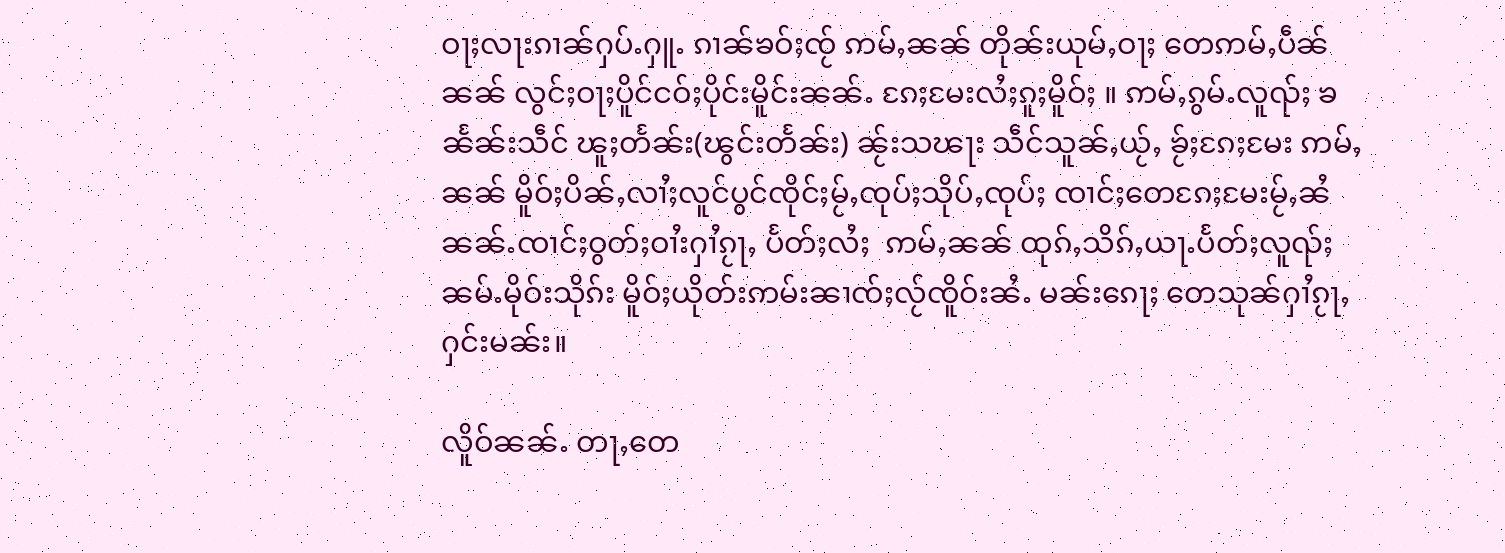ဝႃႈလႃးၵၢၼ်ႁပ်ႉႁူႉ ၵၢၼ်ၶဝ်ႈၸႂ် ဢမ်ႇၼၼ် တိုၼ်းယုမ်ႇဝႃႈ တေဢမ်ႇပဵၼ်ၼၼ် လွင်ႈဝႃႈပိူင်ငဝ်ႈပိုင်းမိူင်းၼၼ်ႉ ၵႄႈမႄးလႆႈၵူႈမိူဝ်ႈ ။ ဢမ်ႇၵွမ်ႉလူၺ်ႈ ၶၼႅၼ်းသဵင် ၽူႈတႅၼ်း(ၽွင်းတႅၼ်း) ၼႂ်းသၽႃး သဵင်သူၼ်ႇယႂ်ႇ ၶႂ်ႈၵႄႈမႄး ဢမ်ႇၼၼ် မိူဝ်ႈပိၼ်ႇလၢႆႈလူင်ပွင်ၸိုင်ႈမႂ်ႇၸုပ်ႈသိုပ်ႇၸုပ်ႈ ၸၢင်ႈတေၵႄႈမႄးမႂ်ႇၼႆၼၼ်ႉၸၢင်ႈဝွတ်ႈဝၢႆးႁၢႆၵႂႃႇ ပႅတ်ႈလႆႈ  ဢမ်ႇၼၼ် ထုၵ်ႇသိၵ်ႇယႃႉပႅတ်ႈလူၺ်ႈၼမ်ႉမိုဝ်းသိုၵ်း မိူဝ်ႈယိုတ်းဢမ်းၼၢၸ်ႈလႂ်ၸိူဝ်းၼႆႉ မၼ်းၵေႃႈ တေသုၼ်ႁၢႆၵႂႃႇႁင်းမၼ်း။

လိူဝ်ၼၼ်ႉ တႃႇတေ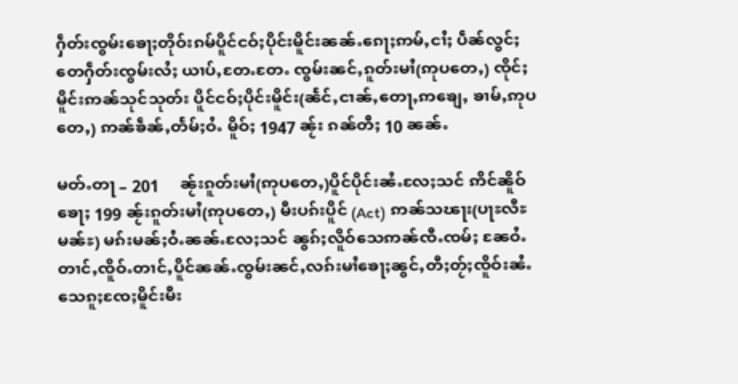ႁဵတ်းၸွမ်းၶေႃႈတိုဝ်းၵမ်ပိူင်ငဝ်ႈပိုင်းမိူင်းၼၼ်ႉၵေႃႈဢမ်ႇငၢႆႈ ပဵၼ်လွင်ႈတေႁဵတ်းၸွမ်းလႆႈ ယၢပ်ႇတႄႉတႄႉ ၸွမ်းၼင်ႇၵူတ်းမၢႆ(ဢုပတေႇ) ၸိုင်ႈမိူင်းဢၼ်သုင်သုတ်း ပိူင်ငဝ်ႈပိုင်းမိူင်း(ၼႅင်ႇငၢၼ်ႇတေႃႇဢၶျေႇ ၶၢမ်ႇဢုပတေႇ) ဢၼ်ၶဵၼ်ႇတႅမ်ႈဝႆႉ မိူဝ်ႈ 1947 ၼႂ်း ၵၼ်တီႈ 10 ၼၼ်ႉ

မတ်ႉတႃ – 201     ၼႂ်းၵူတ်းမၢႆ(ဢုပတေႇ)ပိူင်ပိုင်းၼႆႉလႄႈသင် ဢိင်ၼိူဝ်ၶေႃႈ 199 ၼႂ်းၵူတ်းမၢႆ(ဢုပတေႇ) မီးပၵ်းပိူင် (Act) ဢၼ်သၽႃး(ပႃႊလီႊမၼ်ႊ) မၵ်းမၼ်ႈဝႆႉၼၼ်ႉလႄႈသင် ၼွၵ်ႈလိူဝ်သေဢၼ်ၸီႉၸမ်ႈ ၼႄဝႆႉတၢင်ႇၸိူဝ်ႉတၢင်ႇပိူင်ၼၼ်ႉၸွမ်းၼင်ႇလၵ်းမၢႆၶေႃႈၼွင်ႇတီႈတႂ်ႈၸိူဝ်းၼႆႉသေၵူႈၸႄႈမိူင်းမီး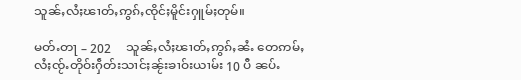သူၼ်ႇလႆႈၽၢတ်ႇဢွၵ်ႇၸိုင်ႈမိူင်းႁူမ်ႈတုမ်။

မတ်ႉတႃ – 202     သူၼ်ႇလႆႈၽၢတ်ႇဢွၵ်ႇၼႆႉ တေဢမ်ႇလႆႈၸႂ်ႉတိုဝ်းႁဵတ်းသၢင်ႈၼႂ်းၶၢဝ်းယၢမ်း 10 ပီ ၼပ်ႉ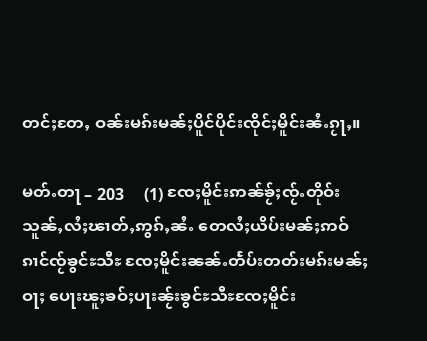တင်ႈတႄႇ ဝၼ်းမၵ်းမၼ်ႈပိူင်ပိုင်းၸိုင်ႈမိူင်းၼႆႉၵႂႃႇ။

မတ်ႉတႃ – 203     (1) ၸႄႈမိူင်းဢၼ်ၶႂ်ႈၸႂ်ႉတိုဝ်း သူၼ်ႇလႆႈၽၢတ်ႇဢွၵ်ႇၼႆႉ တေလႆႈယိပ်းမၼ်ႈဢဝ်ၵၢင်ၸႂ်ၶွင်ႊသီႊ ၸႄႈမိူင်းၼၼ်ႉတႅပ်းတတ်းမၵ်းမၼ်ႈဝႃႈ ပေႃးၽူႈၶဝ်ႈပႃးၼႂ်းၶွင်ႊသီႊၸႄႈမိူင်း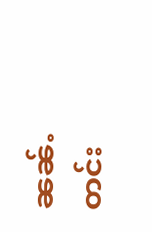ၼၼ်ႉတင်း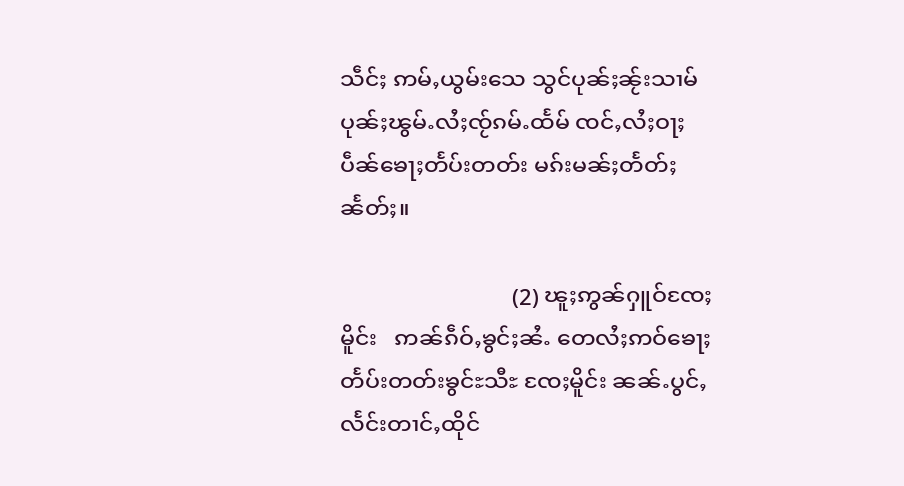သဵင်ႈ ဢမ်ႇယွမ်းသေ သွင်ပုၼ်ႈၼႂ်းသၢမ်ပုၼ်ႈၽွမ်ႉလႆႈၸႂ်ၵမ်ႉထႅမ် ၸင်ႇလႆႈဝႃႈ ပဵၼ်ၶေႃႈတႅပ်းတတ်း မၵ်းမၼ်ႈတႅတ်ႈၼႅတ်ႈ။

                              (2) ၽူႈဢွၼ်ႁူဝ်ၸႄႈမိူင်း   ဢၼ်ၵဵဝ်ႇၶွင်ႈၼႆႉ တေလႆႈဢဝ်ၶေႃႈတႅပ်းတတ်းၶွင်ႊသီႊ ၸႄႈမိူင်း ၼၼ်ႉပွင်ႇလႅင်းတၢင်ႇထိုင်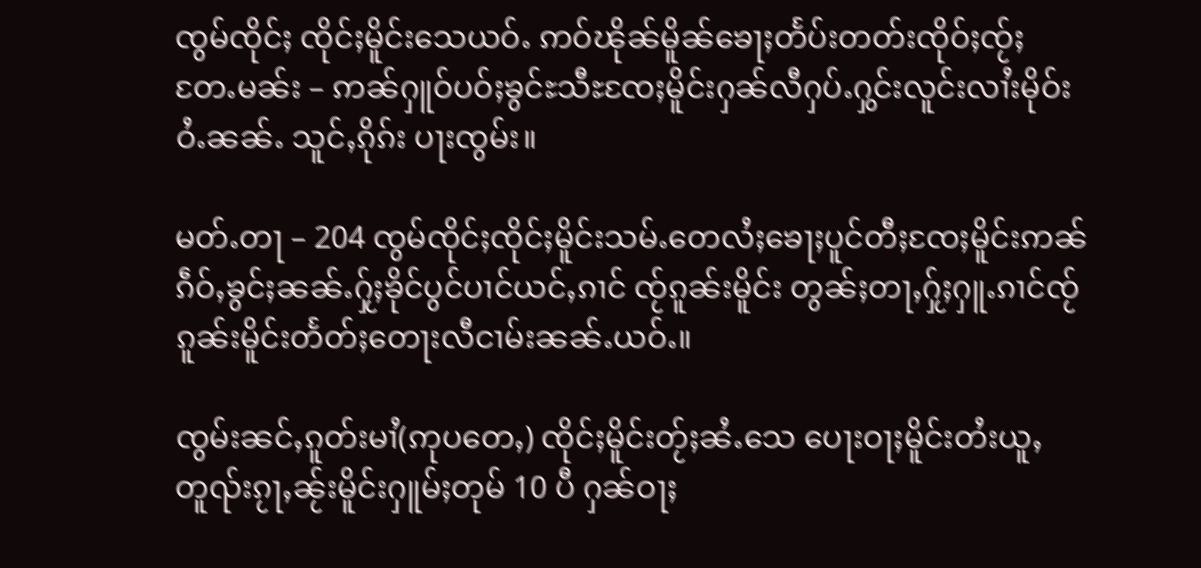ၸွမ်ၸိုင်ႈ ၸိုင်ႈမိူင်းသေယဝ်ႉ ဢဝ်ၽိုၼ်မိူၼ်ၶေႃႈတႅပ်းတတ်းၸိုဝ်ႈၸႂ်ႈ တႄႉမၼ်း – ဢၼ်ႁူဝ်ပဝ်ႈၶွင်ႊသီႊၸႄႈမိူင်းႁၼ်လီႁပ်ႉႁွင်းလူင်းလၢႆးမိုဝ်းဝႆႉၼၼ်ႉ သူင်ႇၵိုၵ်း ပႃးၸွမ်း။

မတ်ႉတႃ – 204 ၸွမ်ၸိုင်ႈၸိုင်ႈမိူင်းသမ်ႉတေလႆႈၶေႃႈပူင်တီႈၸႄႈမိူင်းဢၼ်ၵဵဝ်ႇၶွင်ႈၼၼ်ႉႁႂ်ႈၶိုင်ပွင်ပၢင်ယင်ႇၵၢင် ၸႂ်ၵူၼ်းမိူင်း တွၼ်ႈတႃႇႁႂ်ႈႁူႉၵၢင်ၸႂ်ၵူၼ်းမိူင်းတႅတ်ႈတေႃးလီငၢမ်းၼၼ်ႉယဝ်ႉ။

ၸွမ်းၼင်ႇၵူတ်းမၢႆ(ဢုပတေႇ) ၸိုင်ႈမိူင်းတႂ်ႈၼႆႉသေ ပေႃးဝႃႈမိူင်းတႆးယူႇတူၺ်းၵႂႃႇၼႂ်းမိူင်းႁူမ်ႈတုမ် 10 ပီ ႁၼ်ဝႃႈ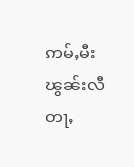ဢမ်ႇမီးၽွၼ်းလီတႃႇ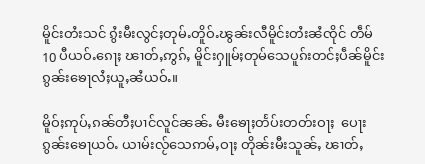မိူင်းတႆးသင် ၵွႆးမီးလွင်ႈတုမ်ႉတိူဝ်ႉၽွၼ်းလီမိူင်းတႆးၼႆၸိုင် တဵမ် 10 ပီယဝ်ႉၵေႃႈ ၽၢတ်ႇဢွၵ်ႇ မိူင်းႁူမ်ႈတုမ်သေပူၵ်းတင်ႈပဵၼ်မိူင်းၵွၼ်းၶေႃလႆႈယူႇၼႆယဝ်ႉ။

မိူဝ်ႈဢုပ်ႇၵၼ်တီႈပၢင်လူင်ၼၼ်ႉ မီးၶေႃႈတႅပ်းတတ်းဝႃႈ  ပေႃးၵွၼ်းၶေႃယဝ်ႉ ယၢမ်းလႂ်သေဢမ်ႇဝႃႈ တိုၼ်းမီးသူၼ်ႇ ၽၢတ်ႇ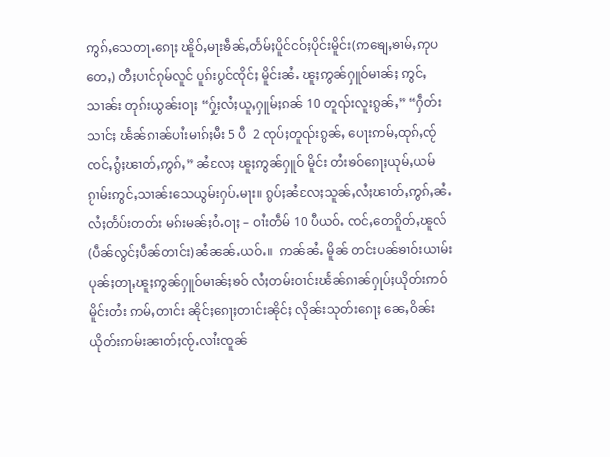ဢွၵ်ႇသေတႃႉၵေႃႈ ၽိူဝ်ႇမႃးၶဵၼ်ႇတႅမ်ႈပိူင်ငဝ်ႈပိုင်းမိူင်း(ဢၶျေႇၶၢမ်ႇဢုပတေႇ) တီႈပၢင်ၵုမ်လူင် ပူၵ်းပွင်ၸိုင်ႈ မိူင်းၼႆႉ ၽူႈဢွၼ်ႁူဝ်မၢၼ်ႈ ဢွင်ႇသၢၼ်း တုၵ်းယွၼ်းဝႃႈ “ႁႂ်ႈလႆႈယူႇႁူမ်ႈၵၼ် 10 တူၺ်းလူးၵွၼ်ႇ” “ႁဵတ်းသၢင်ႈ ၽႅၼ်ၵၢၼ်ပၢႆးမၢၵ်ႈမီး 5 ပီ  2 ၸုပ်ႈတူၺ်းၵွၼ်ႇ ပေႃးဢမ်ႇထုၵ်ႇၸႂ် ၸင်ႇၵွႆႈၽၢတ်ႇဢွၵ်ႇ” ၼႆလႄႈ ၽူႈဢွၼ်ႁူဝ် မိူင်း တႆးၶဝ်ၵေႃႈယုမ်ႇယမ်ၵႂၢမ်းဢွင်ႇသၢၼ်းသေယွမ်းႁပ်ႉမႃး။ ၵွပ်ႈၼႆလႄႈသူၼ်ႇလႆႈၽၢတ်ႇဢွၵ်ႇၼႆႉလႆႈတႅပ်းတတ်း မၵ်းမၼ်ႈဝႆႉဝႃႈ – ဝၢႆးတဵမ် 10 ပီယဝ်ႉ ၸင်ႇတေၵိူတ်ႇၽူလ် (ပဵၼ်လွင်ႈပဵၼ်တၢင်း)ၼႆၼၼ်ႉယဝ်ႉ။  ဢၼ်ၼႆႉ မိူၼ် တင်းပၼ်ၶၢဝ်းယၢမ်း ပုၼ်ႈတႃႇၽူႈဢွၼ်ႁူဝ်မၢၼ်ႈၶဝ် လႆႈတမ်းဝၢင်းၽႅၼ်ၵၢၼ်ႁုပ်ႈယိုတ်းဢဝ်မိူင်းတႆး ဢမ်ႇတၢင်း ၼိုင်ႈၵေႃႈတၢင်းၼိုင်ႈ လိုၼ်းသုတ်းၵေႃႈ ၼေႇဝိၼ်းယိုတ်းဢမ်းၼၢတ်ႈၸႂ်ႉလၢႆးၸူၼ်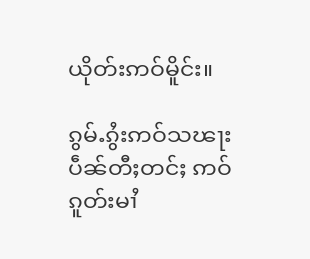ယိုတ်းဢဝ်မိူင်း။

ၵွမ်ႉၵွႆးဢဝ်သၽႃးပဵၼ်တီႈတင်ႈ ဢဝ်ၵူတ်းမၢႆ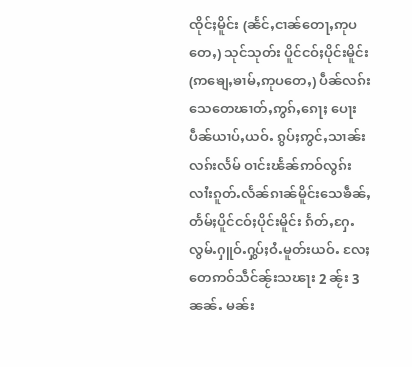ၸိုင်ႈမိူင်း (ၼႅင်ႇငၢၼ်တေႃႇဢုပတေႇ) သုင်သုတ်း ပိူင်ငဝ်ႈပိုင်းမိူင်း (ဢၶျေႇၶၢမ်ႇဢုပတေႇ) ပဵၼ်လၵ်းသေတေၽၢတ်ႇဢွၵ်ႇၵေႃႈ ပေႃးပဵၼ်ယၢပ်ႇယဝ်ႉ ၵွပ်ႈဢွင်ႇသၢၼ်းလၵ်းလႅမ် ဝၢင်းၽႅၼ်ဢဝ်လွၵ်းလၢႆးၵူတ်ႉလႅၼ်ၵၢၼ်မိူင်းသေၶဵၼ်ႇတႅမ်ႈပိူင်ငဝ်ႈပိုင်းမိူင်း ၵႅတ်ႇႁႄႉလွမ်ႉႁူဝ်ႉႁွပ်ႈဝႆႉမူတ်းယဝ်ႉ လႄႈ တေဢဝ်သဵင်ၼႂ်းသၽႃး 2 ၼႂ်း 3 ၼၼ်ႉ မၼ်း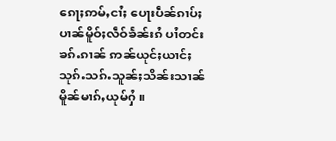ၵေႃႈဢမ်ႇငၢႆႈ ပေႃးပဵၼ်ၵၢပ်ႈ ပၢၼ်မိူဝ်ႈလဵဝ်ၶႅၼ်းၵႆ ပၢႆတင်း ၶၵ်ႉၵၢၼ် ဢၼ်ယုင်ႈယၢင်ႈသုၵ်ႉသၵ်ႉသူၼ်ႈသိၼ်းသၢၼ်မိူၼ်မၢၵ်ႇယုမ်ႁႆ ။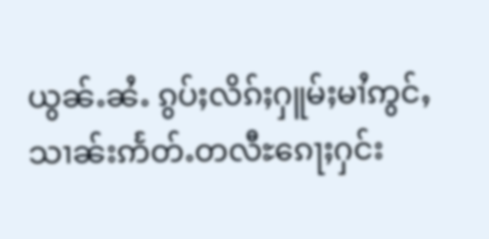ယွၼ်ႉၼႆႉ ၵွပ်ႈလိၵ်ႈႁူမ်ႈမၢႆဢွင်ႇသၢၼ်းဢႅတ်ႉတလီႊၵေႃႈႁင်း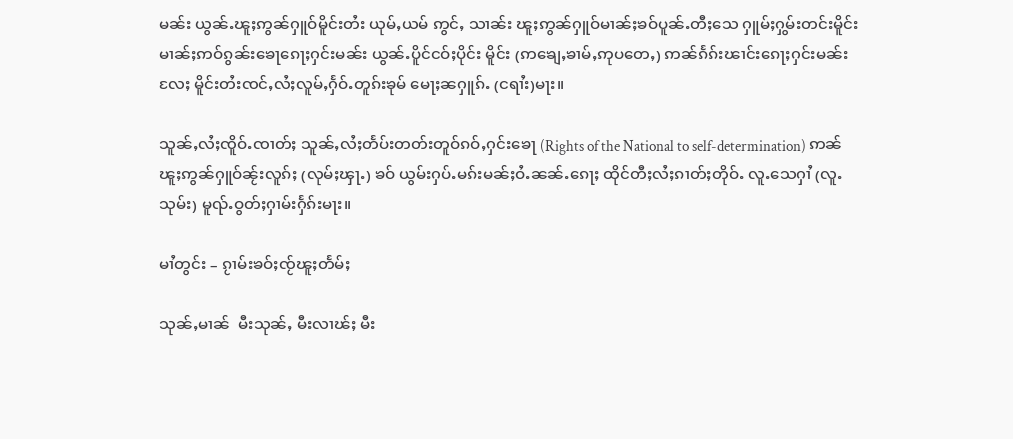မၼ်း ယွၼ်ႉၽူႈဢွၼ်ႁူဝ်မိူင်းတႆး ယုမ်ႇယမ် ဢွင်ႇ သၢၼ်း ၽူႈဢွၼ်ႁူဝ်မၢၼ်ႈၶဝ်ပူၼ်ႉတီႈသေ ႁူမ်ႈႁွမ်းတင်းမိူင်းမၢၼ်ႈဢဝ်ၵွၼ်းၶေႃၵေႃႈႁင်းမၼ်း ယွၼ်ႉပိူင်ငဝ်ႈပိုင်း မိူင်း (ဢၶျေႇၶၢမ်ႇဢုပတေႇ) ဢၼ်ၵႅၵ်းၽၢင်းၵေႃႈႁင်းမၼ်းလႄႈ မိူင်းတႆးၸင်ႇလႆႈလူမ်ႇႁႅဝ်ႉတူၵ်းၶုမ် မေႃႈၼႁူၵ်ႉ (ငရၢႆး)မႃး။

သူၼ်ႇလႆႈၸိူဝ်ႉၸၢတ်ႈ သူၼ်ႇလႆႈတႅပ်းတတ်းတူဝ်ၵဝ်ႇႁင်းၶေႃ (Rights of the National to self-determination) ဢၼ်ၽူႈဢွၼ်ႁူဝ်ၼႂ်းလူၵ်ႈ (လုမ်ႈၾႃႉ) ၶဝ် ယွမ်းႁပ်ႉမၵ်းမၼ်ႈဝႆႉၼၼ်ႉၵေႃႈ ထိုင်တီႈလႆႈၵၢတ်ႈတိုဝ်ႉ လူႉသေႁၢႆ (လူႉသုမ်း) မူၺ်ႉဝွတ်ႈႁၢမ်းႁႅၵ်းမႃး။

မၢႆတွင်း – ၵႂၢမ်းၶဝ်ႈၸႂ်ၽူႈတႅမ်ႈ

သုၼ်ႇမၢၼ်  မီးသုၼ်ႇ မီးလၢၽ်ႈ မီး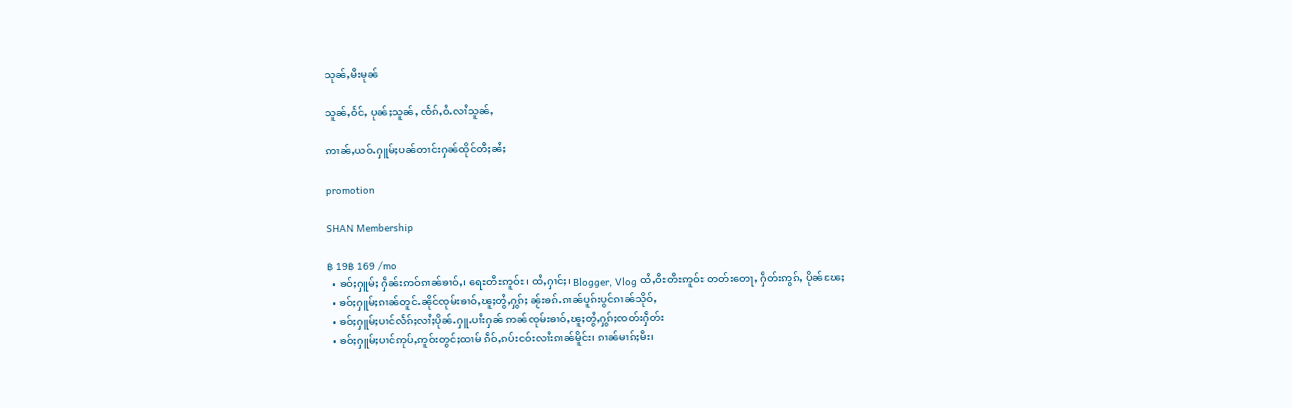သုၼ်ႇမီးမုၼ်

သူၼ်ႇဝႅင်ႇ ပုၼ်ႈသူၼ်ႇ ၸႅၵ်ႇဝႆႉလၢႆသူၼ်ႇ

ဢၢၼ်ႇယဝ်ႉႁူမ်ႈပၼ်တၢင်းႁၼ်ထိုင်တီႈၼႆႈ

promotion

SHAN Membership

฿ 19฿ 169 /mo
  • ၶဝ်ႈႁူမ်ႈ ႁဵၼ်းဢဝ်ၵၢၼ်ၶၢဝ်ႇ၊ ရေႊတီႊဢူဝ်ႊ၊ ထႆႇႁၢင်ႈ၊ Blogger, Vlog ထႆႇဝီႊတီႊဢူဝ်ႊ တတ်းတေႃႇ ႁဵတ်းဢွၵ်ႇ ပိုၼ်ၽႄႈ
  • ၶဝ်ႈႁူမ်ႈၵၢၼ်တူင်ႉၼိုင်ၸုမ်းၶၢဝ်ႇၽူႈတွႆႇႁွၵ်ႈ ၼႂ်းၶၵ်ႉၵၢၼ်ပူၵ်းပွင်ၵၢၼ်သိုဝ်ႇ
  • ၶဝ်ႈႁူမ်ႈပၢင်လႅၵ်ႈလၢႆႈပိုၼ်ႉႁူႉပၢႆးႁၼ် ဢၼ်ၸုမ်းၶၢဝ်ႇၽူႈတွႆႇႁွၵ်ႈၸတ်းႁဵတ်း
  • ၶဝ်ႈႁူမ်ႈပၢင်ဢုပ်ႇဢူဝ်းတွင်ႈထၢမ် ၵဵဝ်ႇၵပ်းငဝ်းလၢႆးၵၢၼ်မိူင်း၊ ၵၢၼ်မၢၵ်ႈမီး၊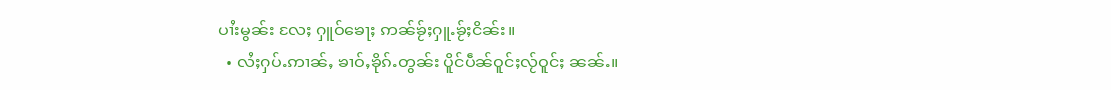ပၢႆးမွၼ်း လႄႈ ႁူဝ်ၶေႃႈ ဢၼ်ၶႂ်ႈႁူႉၶႂ်ႈငိၼ်း။
  • လႆႈႁပ်ႉဢၢၼ်ႇ ၶၢဝ်ႇၶိုၵ်ႉတွၼ်း ပိူင်ပဵၼ်ဝူင်ႈလႂ်ဝူင်ႈ ၼၼ်ႉ။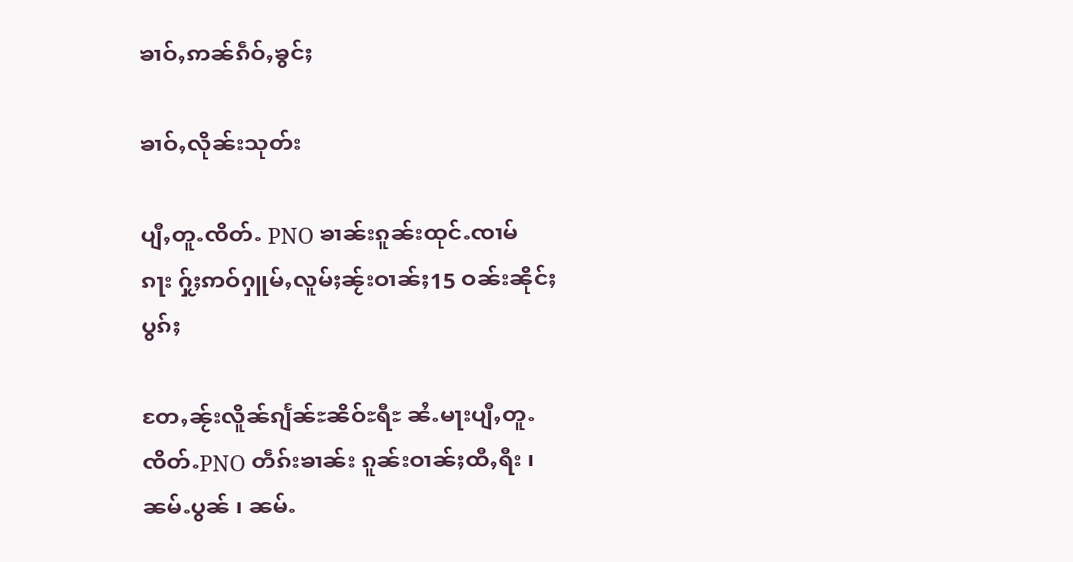ၶၢဝ်ႇဢၼ်ၵဵဝ်ႇၶွင်ႈ

ၶၢဝ်ႇလိုၼ်းသုတ်း

ပျီႇတူႉၸိတ်ႉ PNO ၶၢၼ်းၵူၼ်းထုင်ႉၸၢမ်ၵႃး ႁႂ်ႈဢဝ်ႁူမ်ႇလူမ်ႈၼႂ်းဝၢၼ်ႈ15 ဝၼ်းၼိုင်ႈပွၵ်ႈ

တႄႇၼႂ်းလိူၼ်ၵျႅၼ်ႊၼိဝ်ႊရီႊ ၼႆႉမႃးပျီႇတူႉၸိတ်ႉPNO တဵၵ်းၶၢၼ်း ၵူၼ်းဝၢၼ်ႈထီႇရီး ၊ ၼမ်ႉပွၼ် ၊ ၼမ်ႉ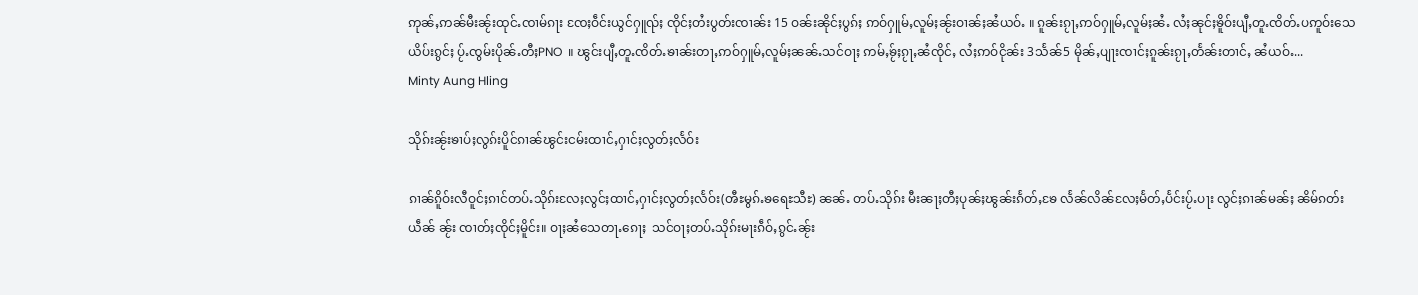ဢုၼ်ႇဢၼ်မီးၼႂ်းထုင်ႉၸၢမ်ၵႃး ၸႄႈဝဵင်းယွင်ႁူၺ်ႈ ၸိုင်ႈတႆးပွတ်းၸၢၼ်း 15 ဝၼ်းၼိုင်ႈပွၵ်ႈ ဢဝ်ႁူမ်ႇလူမ်ႈၼႂ်းဝၢၼ်ႈၼႆယဝ်ႉ ။ ၵူၼ်းၵႂႃႇဢဝ်ႁူမ်ႇလူမ်ႈၼႆႉ လႆႈၼုင်ႈၶိူဝ်းပျီႇတူႉၸိတ်ႉပဢူဝ်းသေ ယိပ်းၵွင်ႈ ပႂ်ႉၸွမ်းပိုၼ်ႉတီႈPNO  ။ ၽွင်းပျီႇတူႉၸိတ်ႉၶၢၼ်းတႃႇဢဝ်ႁူမ်ႇလူမ်ႈၼၼ်ႉသင်ဝႃႈ ဢမ်ႇၶႂ်ႈၵႂႃႇၼႆၸိုင်ႇ လႆႈဢဝ်ငိုၼ်း 3သႅၼ်5 မိုၼ်ႇပျႃးၸၢင်ႈၵူၼ်းၵႂႃႇတႅၼ်းတၢင်ႇ ၼႆယဝ်ႉ...
Minty Aung Hling

သိုၵ်းၼႂ်းၶၢပ်ႈလွၵ်းပိူင်ၵၢၼ်ၽွင်းငမ်းထၢင်ႇႁၢင်ႈလွတ်ႈလႅဝ်း

ၵၢၼ်ၵိူဝ်းလီဝူင်ႈၵၢင်တပ်ႉသိုၵ်းလႄႈလွင်ႈထၢင်ႇႁၢင်ႈလွတ်ႈလႅဝ်း(ၻီႊမွၵ်ႉၶရေႊသီႊ) ၼၼ်ႉ တပ်ႉသိုၵ်း မီးၼႃႈတီႈပုၼ်ႈၽွၼ်းၵႅတ်ႇၶႄ လႅၼ်လိၼ်လႄႈမႅတ်ႇပႅင်းပႂ်ႉပႃး လွင်ႈၵၢၼ်မၼ်ႈ ၼိမ်ၵတ်းယဵၼ် ၼႂ်း ၸၢတ်ႈၸိုင်ႈမိူင်း။ ဝႃႈၼႆသေတႃႉၵေႃႈ  သင်ဝႃႈတပ်ႉသိုၵ်းမႃးၵဵဝ်ႇၵွင်ႉၼႂ်း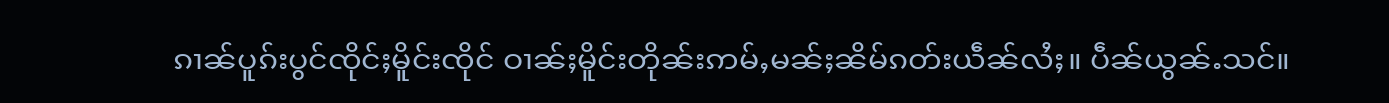ၵၢၼ်ပူၵ်းပွင်ၸိုင်ႈမိူင်းၸိုင် ဝၢၼ်ႈမိူင်းတိုၼ်းဢမ်ႇမၼ်ႈၼိမ်ၵတ်းယဵၼ်လႆႈ။ ပဵၼ်ယွၼ်ႉသင်။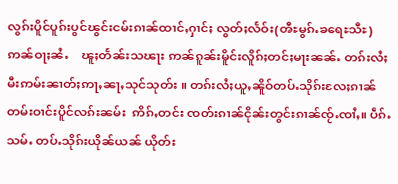လွၵ်းပိူင်ပူၵ်းပွင်ၽွင်းငမ်းၵၢၼ်ထၢင်ႇႁၢင်ႈ လွတ်ႈလႅဝ်း(ၻီႊမွၵ်ႉၶရေႊသီႊ) ဢၼ်ဝႃႈၼႆႉ    ၽူႈတႅၼ်းသၽႃး ဢၼ်ၵူၼ်းမိူင်းလိူၵ်ႈတင်ႈမႃးၼၼ်ႉ တၵ်းလႆႈမီးဢမ်းၼၢတ်ႈဢႃႇၼႃႇသုင်သုတ်း ။ တၵ်းလႆႈယူႇၼိူဝ်တပ်ႉသိုၵ်းလႄႈၵၢၼ်တမ်းဝၢင်းပိူင်လၵ်းၼမ်း  ဢိၵ်ႇတင်း ၸတ်းၵၢၼ်ငိုၼ်းတွင်းၵၢၼ်ၸႂ်ႉၸၢႆႇ။ ပဵၵ်ႉသမ်ႉ တပ်ႉသိုၵ်းယိုၼ်ယၼ် ယိုတ်း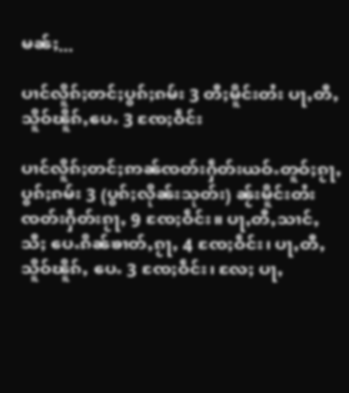မၼ်ႈ...

ပၢင်လိူၵ်ႈတင်ႈပွၵ်ႈၵမ်း 3 တီႈမိူင်းတႆး ပႃႇတီႇသိူဝ်ၽိူၵ်ႇပေႉ 3 ၸႄႈဝဵင်း

ပၢင်လိူၵ်ႈတင်ႈဢၼ်ၸတ်းႁဵတ်းယဝ်ႉတူဝ်ႈၵႂႃႇ ပွၵ်ႈၵမ်း 3 (ပွၵ်ႈလိုၼ်းသုတ်း) ၼႂ်းမိူင်းတႆး ၸတ်းႁဵတ်းၵႂႃႇ 9 ၸႄႈဝဵင်း။ ပႃႇတီႇသၢင်ႇသီႈ ပေႉၵိၼ်ၶၢတ်ႇၵႂႃႇ 4 ၸႄႈဝဵင်း၊ ပႃႇတီႇသိူဝ်ၽိူၵ်ႇ ပေႉ 3 ၸႄႈဝဵင်း၊ လႄႈ ပႃႇ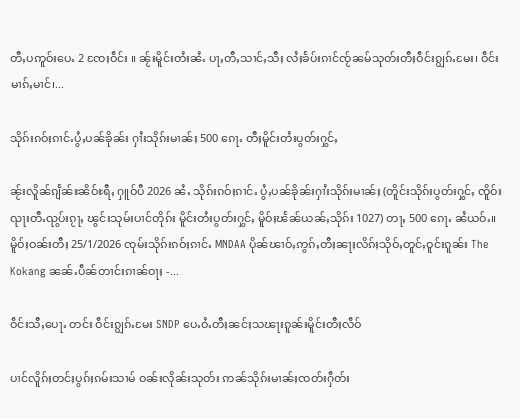တီႇပဢူဝ်းပေႉ 2 ၸႄႈဝဵင်း ။ ၼႂ်းမိူင်းတႆးၼႆႉ ပႃႇတီႇသၢင်ႇသီႈ လႆႈၶႅပ်းၵၢင်ၸႂ်ၼမ်သုတ်းတီႈဝဵင်းၵျွၵ်ႉမႄး၊ ဝဵင်းမၢၵ်ႇမၢင်၊...

သိုၵ်းၵဝ်ႈၵၢင်ႉပွႆႇပၼ်ၶိုၼ်း ႁၢႆးသိုၵ်းမၢၼ်ႈ 500 ၵေႃႉ တီႈမိူင်းတႆးပွတ်းႁွင်ႇ

ၼႂ်းလိူၼ်ၵျႅၼ်ႊၼိဝ်ႊရီႇ ႁူဝ်ပီ 2026 ၼႆႉ သိုၵ်းၵဝ်ႈၵၢင်ႉ ပွႆႇပၼ်ၶိုၼ်းႁၢႆးသိုၵ်းမၢၼ်ႈ (တိူင်းသိုၵ်းပွတ်းႁွင်ႇ ၸိူဝ်းၺႃးတီႉၺွပ်းၵႂႃႇ ၽွင်းသုမ်းပၢင်တိုၵ်း မိူင်းတႆးပွတ်းႁွင်ႇ မိူဝ်ႈၽႅၼ်ယၼ်ႇသိုၵ်း 1027) တႃႇ 500 ၵေႃႉ ၼႆယဝ်ႉ။ မိူဝ်ႈဝၼ်းတီႈ 25/1/2026 ၸုမ်းသိုၵ်းၵဝ်ႈၵၢင်ႉ MNDAA ပိုၼ်ၽၢဝ်ႇဢွၵ်ႇတီႈၼႃႈလိၵ်ႈသိုဝ်ႇတူင်ႇဝူင်းၵူၼ်း The Kokang ၼၼ်ႉပဵၼ်တၢင်းၵၢၼ်ဝႃႈ -...

ဝဵင်းသီႇပေႃႉ တင်း ဝဵင်းၵျွၵ်ႉမႄး SNDP ပေႉဝႆႉတီႈၼင်ႈသၽႃးၵူၼ်းမိူင်းတီႈလဵဝ်

ပၢင်လိူၵ်ႈတင်ႈပွၵ်ႈၵမ်းသၢမ် ဝၼ်းလိုၼ်းသုတ်း ဢၼ်သိုၵ်းမၢၼ်ႈၸတ်းႁဵတ်း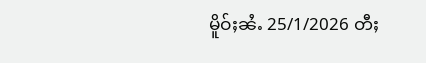မိူဝ်ႈၼႆႉ 25/1/2026 တီႈ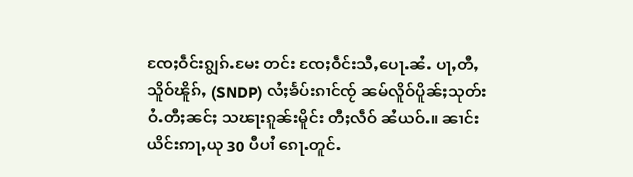ၸႄႈဝဵင်းၵျွၵ်ႉမႄး တင်း ၸႄႈဝဵင်းသီႇပေႃႉၼႆႉ ပႃႇတီႇသိူဝ်ၽိူၵ်ႇ (SNDP) လႆႈၶႅပ်းၵၢင်ၸႂ် ၼမ်လိူဝ်ပိူၼ်ႈသုတ်းဝႆႉတီႈၼင်ႈ သၽႃးၵူၼ်းမိူင်း တီႈလဵဝ် ၼႆယဝ်ႉ။ ၼၢင်းယိင်းဢႃႇယု 30 ပီပၢႆ ၵေႃႉတူင်ႉ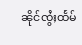ၼိုင်ၸွႆႈထႅမ်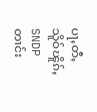ပႃႇတီႇသိူဝ်ၽိူၵ်ႇ SNDP တၢင်း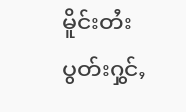မိူင်းတႆးပွတ်းႁွင်ႇ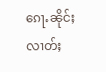ၵေႃႉၼိုင်ႈ လၢတ်ႈ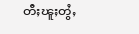တီႈၽူႈတွႆႇ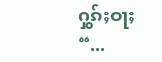ႁွၵ်ႈဝႃႈ “...